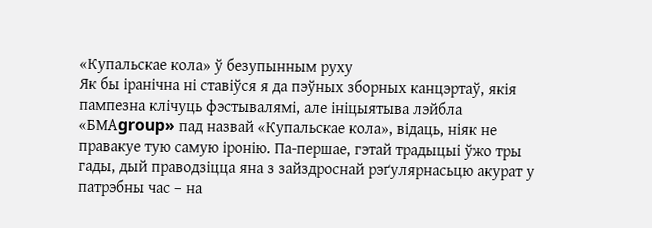«Купальскае кола» ў безупынным руху
Як бы іранічна ні ставіўся я да пэўных зборных канцэртаў, якія пампезна клічуць фэстывалямі, але ініцыятыва лэйбла «БМАgroup» пад назвай «Купальскае кола», відаць, ніяк не правакуе тую самую іронію. Па-першае, гэтай традыцыі ўжо тры гады, дый праводзіцца яна з зайздроснай рэґулярнасьцю акурат у патрэбны час – на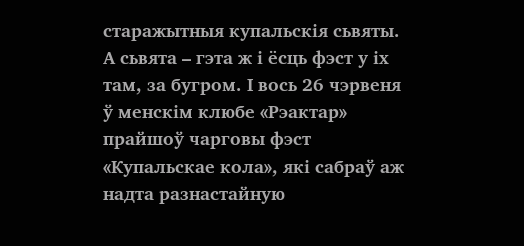старажытныя купальскія сьвяты. А сьвята – гэта ж і ёсць фэст у іх там, за бугром. І вось 26 чэрвеня ў менскім клюбе «Рэактар» прайшоў чарговы фэст «Купальскае кола», які сабраў аж надта разнастайную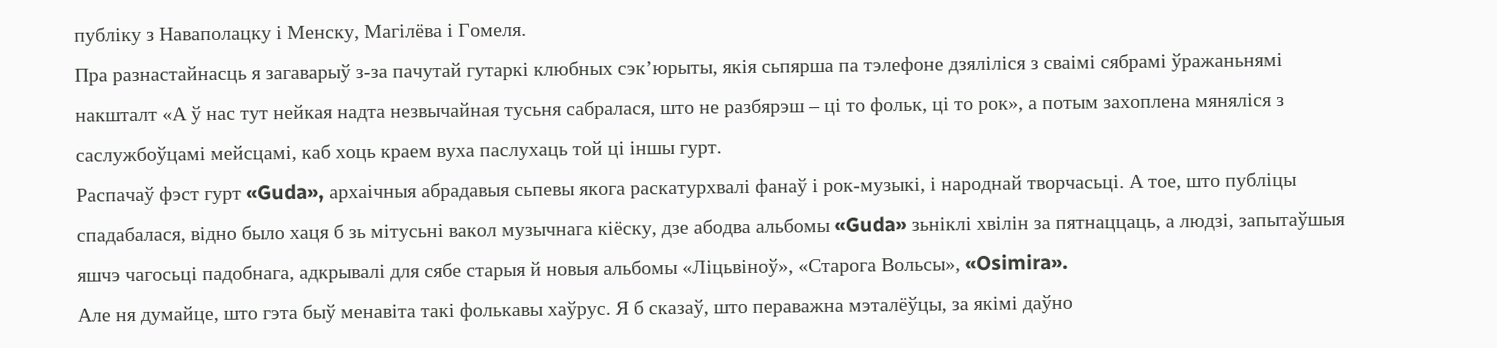публіку з Наваполацку і Менску, Магілёва і Гомеля.
Пра разнастайнасць я загаварыў з-за пачутай гутаркі клюбных сэк’юрыты, якія сьпярша па тэлефоне дзяліліся з сваімі сябрамі ўражаньнямі накшталт «А ў нас тут нейкая надта незвычайная тусьня сабралася, што не разбярэш – ці то фольк, ці то рок», а потым захоплена мяняліся з саслужбоўцамі мейсцамі, каб хоць краем вуха паслухаць той ці іншы гурт.
Распачаў фэст гурт «Guda», архаічныя абрадавыя сьпевы якога раскатурхвалі фанаў і рок-музыкі, і народнай творчасьці. А тое, што публіцы спадабалася, відно было хаця б зь мітусьні вакол музычнага кіёску, дзе абодва альбомы «Guda» зьніклі хвілін за пятнаццаць, а людзі, запытаўшыя яшчэ чагосьці падобнага, адкрывалі для сябе старыя й новыя альбомы «Ліцьвіноў», «Старога Вольсы», «Osimira».
Але ня думайце, што гэта быў менавіта такі фолькавы хаўрус. Я б сказаў, што пераважна мэталёўцы, за якімі даўно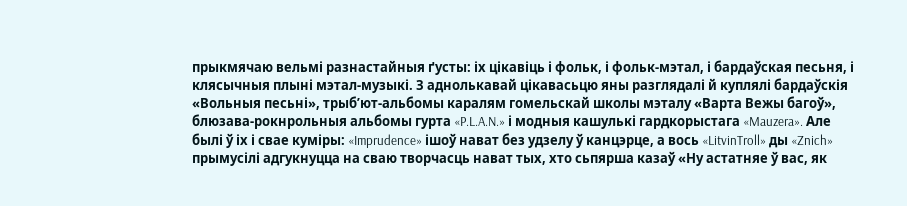прыкмячаю вельмі разнастайныя ґусты: іх цікавіць і фольк, і фольк-мэтал, і бардаўская песьня, і клясычныя плыні мэтал-музыкі. З аднолькавай цікавасьцю яны разглядалі й куплялі бардаўскія «Вольныя песьні», трыб’ют-альбомы каралям гомельскай школы мэталу «Варта Вежы багоў», блюзава-рокнрольныя альбомы гурта «P.L.A.N.» і модныя кашулькі гардкорыстага «Mauzera». Але былі ў іх і свае куміры: «Imprudence» ішоў нават без удзелу ў канцэрце, а вось «LitvinTroll» ды «Znich» прымусілі адгукнуцца на сваю творчасць нават тых, хто сьпярша казаў «Ну астатняе ў вас, як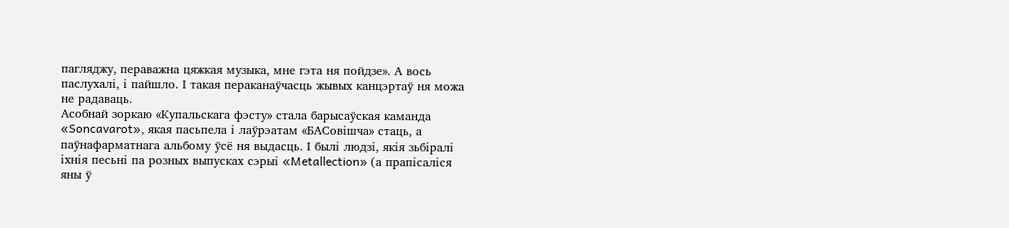пагляджу, пераважна цяжкая музыка, мне гэта ня пойдзе». А вось паслухалі, і пайшло. І такая пераканаўчасць жывых канцэртаў ня можа не радаваць.
Асобнай зоркаю «Купальскага фэсту» стала барысаўская каманда «Soncavarot», якая пасьпела і лаўрэатам «БАСовішча» стаць, а паўнафарматнага альбому ўсё ня выдасць. І былі людзі, якія зьбіралі іхнія песьні па розных выпусках сэрыі «Metallection» (а прапісаліся яны ў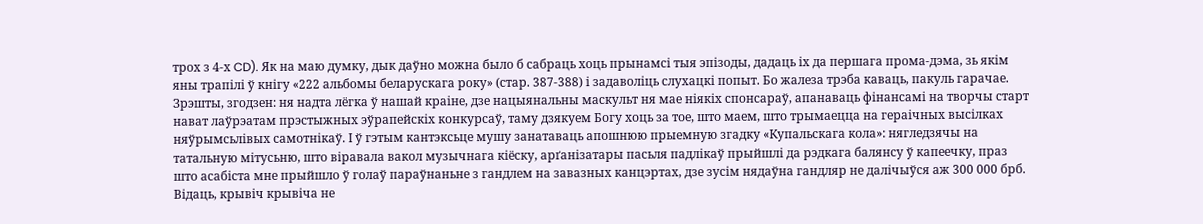трох з 4-х CD). Як на маю думку, дык даўно можна было б сабраць хоць прынамсі тыя эпізоды, дадаць іх да першага прома-дэма, зь якім яны трапілі ў кнігу «222 альбомы беларускага року» (стар. 387-388) і задаволіць слухацкі попыт. Бо жалеза трэба каваць, пакуль гарачае.
Зрэшты, згодзен: ня надта лёгка ў нашай краіне, дзе нацыянальны маскульт ня мае ніякіх спонсараў, апанаваць фінансамі на творчы старт нават лаўрэатам прэстыжных эўрапейскіх конкурсаў, таму дзякуем Богу хоць за тое, што маем, што трымаецца на гераічных высілках няўрымсьлівых самотнікаў. І ў гэтым кантэксьце мушу занатаваць апошнюю прыемную згадку «Купальскага кола»: нягледзячы на татальную мітусьню, што віравала вакол музычнага кіёску, арґанізатары пасьля падлікаў прыйшлі да рэдкага балянсу ў капеечку, праз што асабіста мне прыйшло ў голаў параўнаньне з гандлем на завазных канцэртах, дзе зусім нядаўна гандляр не далічыўся аж 300 000 брб. Відаць, крывіч крывіча не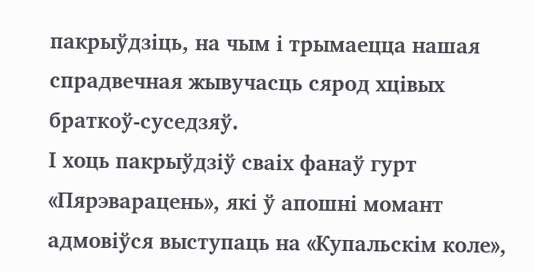пакрыўдзіць, на чым і трымаецца нашая спрадвечная жывучасць сярод хцівых браткоў-суседзяў.
І хоць пакрыўдзіў сваіх фанаў гурт «Пярэварацень», які ў апошні момант адмовіўся выступаць на «Купальскім коле»,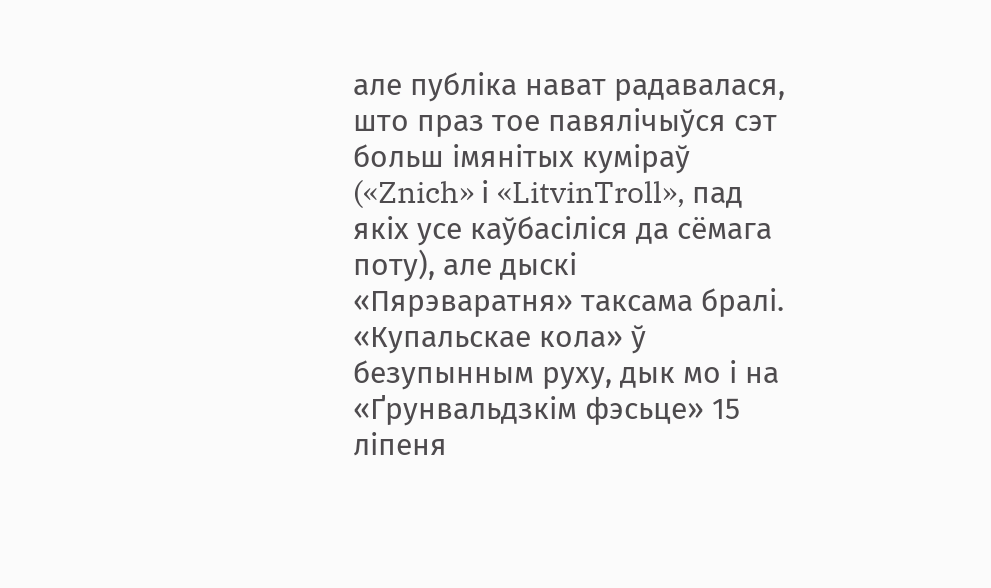але публіка нават радавалася, што праз тое павялічыўся сэт больш імянітых куміраў («Znich» і «LitvinTroll», пад якіх усе каўбасіліся да сёмага поту), але дыскі «Пярэваратня» таксама бралі.
«Купальскае кола» ў безупынным руху, дык мо і на «Ґрунвальдзкім фэсьце» 15 ліпеня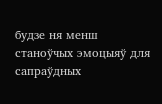будзе ня менш станоўчых эмоцыяў для сапраўдных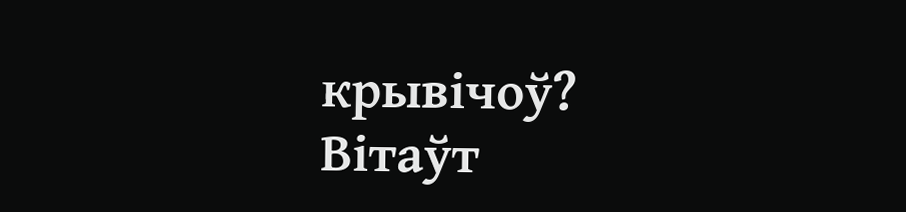крывічоў?
Вітаўт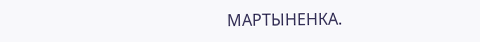МАРТЫНЕНКА.